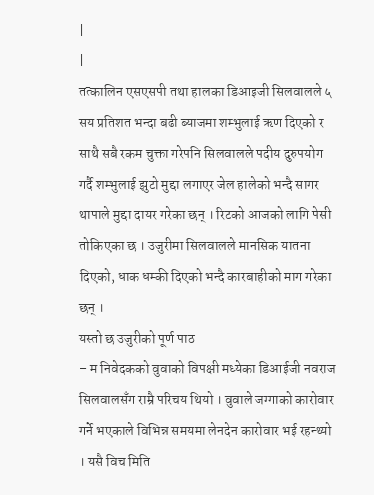|
|
तत्कालिन एसएसपी तथा हालका डिआइजी सिलवालले ५ सय प्रतिशत भन्दा बढी ब्याजमा शम्भुलाई ऋण दिएको र साथै सबै रकम चुक्ता गरेपनि सिलवालले पदीय दुरुपयोग गर्दै शम्भुलाई झुटो मुद्दा लगाएर जेल हालेको भन्दै सागर थापाले मुद्दा दायर गरेका छन् । रिटको आजको लागि पेसी तोकिएका छ । उजुरीमा सिलवालले मानसिक यातना दिएको, धाक धम्की दिएको भन्दै कारबाहीको माग गरेका छन् ।
यस्तो छ उजुरीको पूर्ण पाठ
– म निवेदकको वुवाको विपक्षी मध्येका डिआईजी नवराज सिलवालसँग राम्रै परिचय थियो । वुवाले जग्गाको कारोवार गर्ने भएकाले विभिन्न समयमा लेनदेन कारोवार भई रहन्थ्यो । यसै विच मिति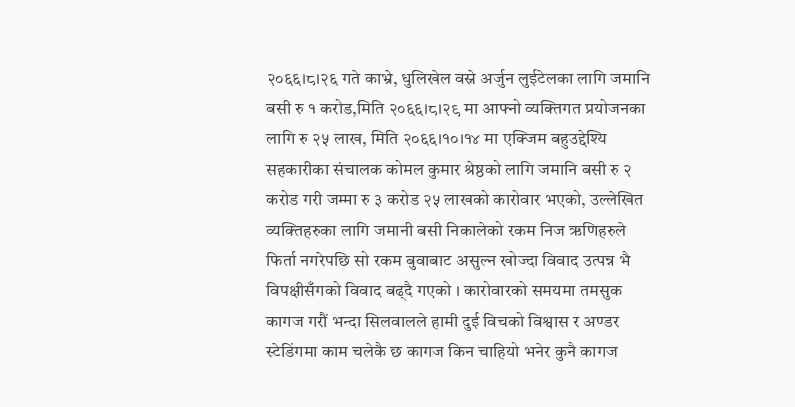२०६६।८।२६ गते काभ्रे, धुलिखेल वस्ने अर्जुन लुईटेलका लागि जमानि बसी रु १ करोड,मिति २०६६।८।२९ मा आफ्नो व्यक्तिगत प्रयोजनका लागि रु २५ लाख, मिति २०६६।१०।१४ मा एक्जिम बहुउद्देश्यि सहकारीका संचालक कोमल कुमार श्रेष्ठको लागि जमानि बसी रु २ करोड गरी जम्मा रु ३ करोड २५ लाखको कारोवार भएको, उल्लेखित व्यक्तिहरुका लागि जमानी बसी निकालेको रकम निज ऋणिहरुले फिर्ता नगरेपछि सो रकम बुवाबाट असुल्न खोज्दा विवाद उत्पन्न भै विपक्षीसँगको विवाद बढ्दै गएको । कारोवारको समयमा तमसुक कागज गरौं भन्दा सिलवालले हामी दुई विचको विश्वास र अण्डर स्टेडिंगमा काम चलेकै छ कागज किन चाहियो भनेर कुनै कागज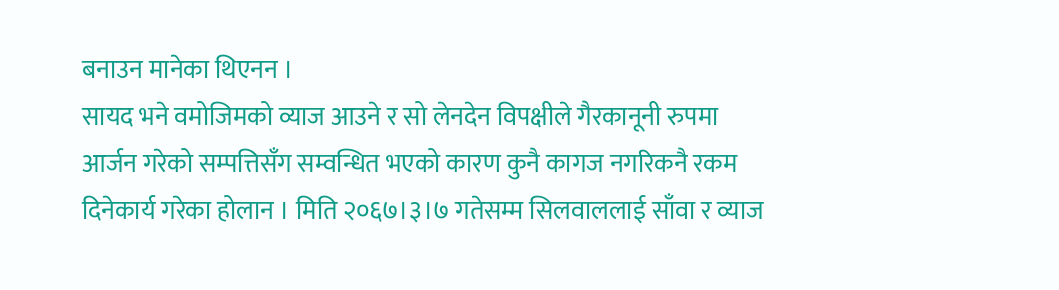बनाउन मानेका थिएनन ।
सायद भने वमोजिमको व्याज आउने र सो लेनदेन विपक्षीले गैरकानूनी रुपमा आर्जन गरेको सम्पत्तिसँग सम्वन्धित भएको कारण कुनै कागज नगरिकनै रकम दिनेकार्य गरेका होलान । मिति २०६७।३।७ गतेसम्म सिलवाललाई साँवा र व्याज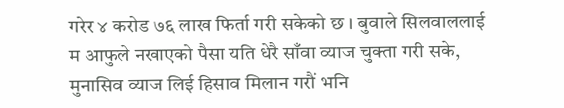गरेर ४ करोड ७६ लाख फिर्ता गरी सकेको छ । बुवाले सिलवाललाई म आफुले नखाएको पैसा यति धेरै साँवा व्याज चुक्ता गरी सके, मुनासिव व्याज लिई हिसाव मिलान गरौं भनि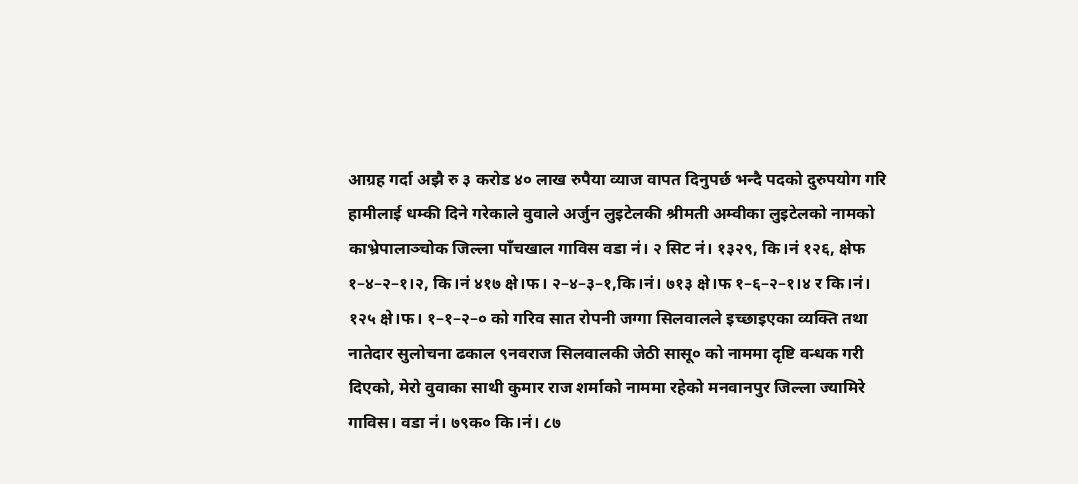आग्रह गर्दा अझै रु ३ करोड ४० लाख रुपैया व्याज वापत दिनुपर्छ भन्दै पदको दुरुपयोग गरि हामीलाई धम्की दिने गरेकाले वुवाले अर्जुन लुइटेलकी श्रीमती अम्वीका लुइटेलको नामको काभ्रेपालाञ्चोक जिल्ला पाँचखाल गाविस वडा नं। २ सिट नं। १३२९, कि।नं १२६, क्षेफ १–४–२–१।२, कि।नं ४१७ क्षे।फ। २–४–३–१,कि।नं। ७१३ क्षे।फ १–६–२–१।४ र कि।नं। १२५ क्षे।फ। १–१–२–० को गरिव सात रोपनी जग्गा सिलवालले इच्छाइएका व्यक्ति तथा नातेदार सुलोचना ढकाल ९नवराज सिलवालकी जेठी सासू० को नाममा दृष्टि वन्धक गरी दिएको, मेरो वुवाका साथी कुमार राज शर्माको नाममा रहेको मनवानपुर जिल्ला ज्यामिरे गाविस। वडा नं। ७९क० कि।नं। ८७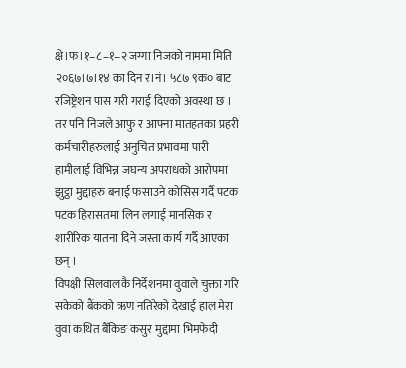क्षे।फ।१–८–१–२ जग्गा निजको नाममा मिति २०६७।७।१४ का दिन र।नं। ५८७ ९क० बाट रजिष्ट्रेशन पास गरी गराई दिएको अवस्था छ । तर पनि निजले आफु र आफ्ना मातहतका प्रहरी कर्मचारीहरुलाई अनुचित प्रभावमा पारी हामीलाई विभिन्न जघन्य अपराधको आरोपमा झुट्ठा मुद्दाहरु बनाई फसाउने कोसिस गर्दै पटक पटक हिरासतमा लिन लगाई मानसिक र शारीरिक यातना दिने जस्ता कार्य गर्दै आएका छन् ।
विपक्षी सिलवालकै निर्देशनमा वुवाले चुक्ता गरि सकेको बैंकको ऋण नतिरेको देखाई हाल मेरा वुवा कथित बैँकिङ कसुर मुद्दामा भिमफेदी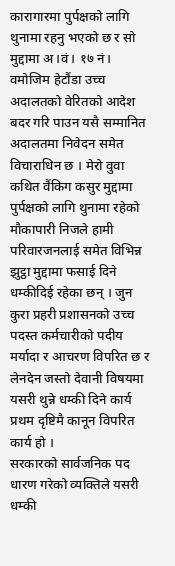कारागारमा पुर्पक्षको लागि थुनामा रहनु भएको छ र सो मुद्दामा अ।वं। १७ नं। वमोजिम हेटौंडा उच्च अदालतको वेरितको आदेश बदर गरि पाउन यसै सम्मानित अदालतमा निवेदन समेत विचाराधिन छ । मेरो वुवा कथित वैंकिग कसुर मुद्दामा पुर्पक्षको लागि थुनामा रहेको मौकापारी निजले हामी परिवारजनलाई समेत विभिन्न झुट्ठा मुद्दामा फसाई दिने धम्कीदिई रहेका छन् । जुन कुरा प्रहरी प्रशासनको उच्च पदस्त कर्मचारीको पदीय मर्यादा र आचरण विपरित छ र लेनदेन जस्तो देवानी विषयमा यसरी थुन्ने धम्की दिने कार्य प्रथम दृष्टिमै कानून विपरित कार्य हो ।
सरकारको सार्वजनिक पद धारण गरेको व्यक्तिले यसरी धम्की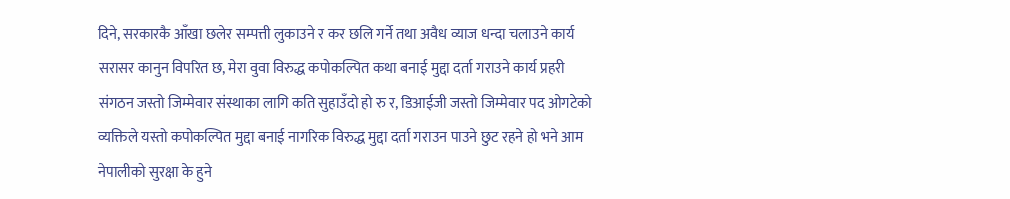दिने, सरकारकै आँखा छलेर सम्पत्ती लुकाउने र कर छलि गर्ने तथा अवैध व्याज धन्दा चलाउने कार्य सरासर कानुन विपरित छ, मेरा वुवा विरुद्ध कपोकल्पित कथा बनाई मुद्दा दर्ता गराउने कार्य प्रहरी संगठन जस्तो जिम्मेवार संस्थाका लागि कति सुहाउँदो हो रु र, डिआईजी जस्तो जिम्मेवार पद ओगटेको व्यक्तिले यस्तो कपोकल्पित मुद्दा बनाई नागरिक विरुद्ध मुद्दा दर्ता गराउन पाउने छुट रहने हो भने आम नेपालीको सुरक्षा के हुने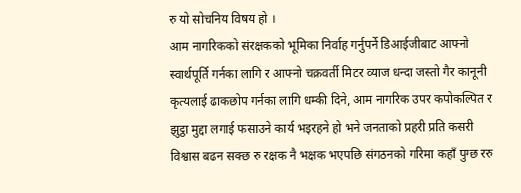रु यो सोचनिय विषय हो ।
आम नागरिकको संरक्षकको भूमिका निर्वाह गर्नुपर्ने डिआईजीबाट आफ्नो स्वार्थपूर्ति गर्नका लागि र आफ्नो चक्रवर्ती मिटर व्याज धन्दा जस्तो गैर कानूनी कृत्यलाई ढाकछोप गर्नका लागि धम्की दिने, आम नागरिक उपर कपोकल्पित र झुट्ठा मुद्दा लगाई फसाउने कार्य भइरहने हो भने जनताको प्रहरी प्रति कसरी विश्वास बढन सक्छ रु रक्षक नै भक्षक भएपछि संगठनको गरिमा कहाँ पुग्छ ररु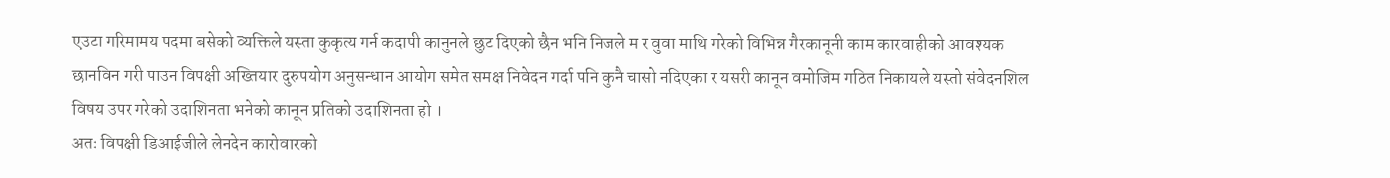एउटा गरिमामय पदमा बसेको व्यक्तिले यस्ता कुकृत्य गर्न कदापी कानुनले छुट दिएको छैन भनि निजले म र वुवा माथि गरेको विभिन्न गैरकानूनी काम कारवाहीको आवश्यक छानविन गरी पाउन विपक्षी अख्तियार दुरुपयोग अनुसन्धान आयोग समेत समक्ष निवेदन गर्दा पनि कुनै चासो नदिएका र यसरी कानून वमोजिम गठित निकायले यस्तो संवेदनशिल विषय उपर गरेको उदाशिनता भनेको कानून प्रतिको उदाशिनता हो ।
अतः विपक्षी डिआईजीले लेनदेन कारोवारको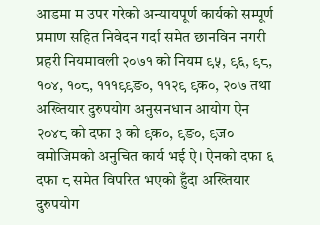आडमा म उपर गरेको अन्यायपूर्ण कार्यको सम्पूर्ण प्रमाण सहित निवेदन गर्दा समेत छानविन नगरी प्रहरी नियमावली २०७१ को नियम ९५, ९६, ९८, १०४, १०८, १११९९ङ०, ११२९ ९क०, २०७ तथा अख्तियार दुरुपयोग अनुसनधान आयोग ऐन २०४८ को दफा ३ को ९क०, ९ङ०, ९ज० वमोजिमको अनुचित कार्य भई ऐ। ऐनको दफा ६ दफा ८ समेत विपरित भएको हुँदा अख्तियार दुरुपयोग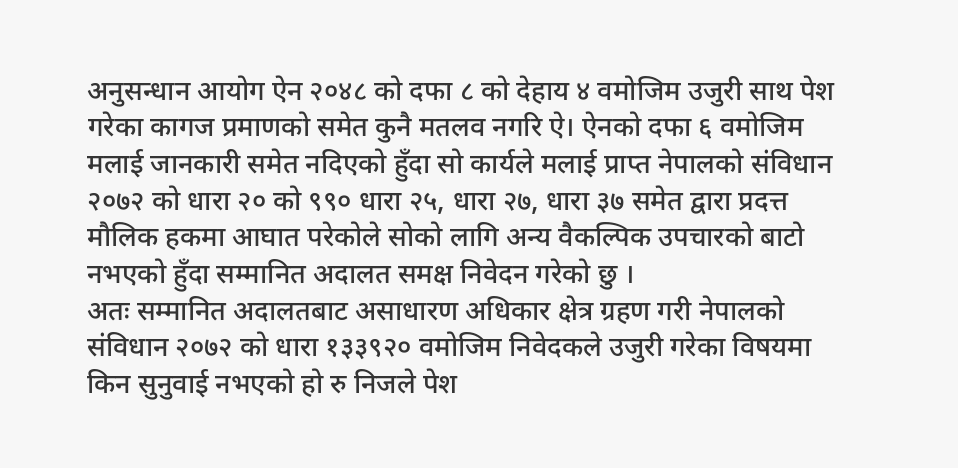अनुसन्धान आयोग ऐन २०४८ को दफा ८ को देहाय ४ वमोजिम उजुरी साथ पेश गरेका कागज प्रमाणको समेत कुनै मतलव नगरि ऐ। ऐनको दफा ६ वमोजिम मलाई जानकारी समेत नदिएको हुँदा सो कार्यले मलाई प्राप्त नेपालको संविधान २०७२ को धारा २० को ९९० धारा २५, धारा २७, धारा ३७ समेत द्वारा प्रदत्त मौलिक हकमा आघात परेकोले सोको लागि अन्य वैकल्पिक उपचारको बाटो नभएको हुँदा सम्मानित अदालत समक्ष निवेदन गरेको छु ।
अतः सम्मानित अदालतबाट असाधारण अधिकार क्षेत्र ग्रहण गरी नेपालको संविधान २०७२ को धारा १३३९२० वमोजिम निवेदकले उजुरी गरेका विषयमा किन सुनुवाई नभएको हो रु निजले पेश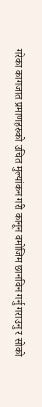गरेका कागजात प्रमाणहरुको उचित मुल्यांकन गरी कानून वमोजिम छानविन गर्नु गराउनु र सोको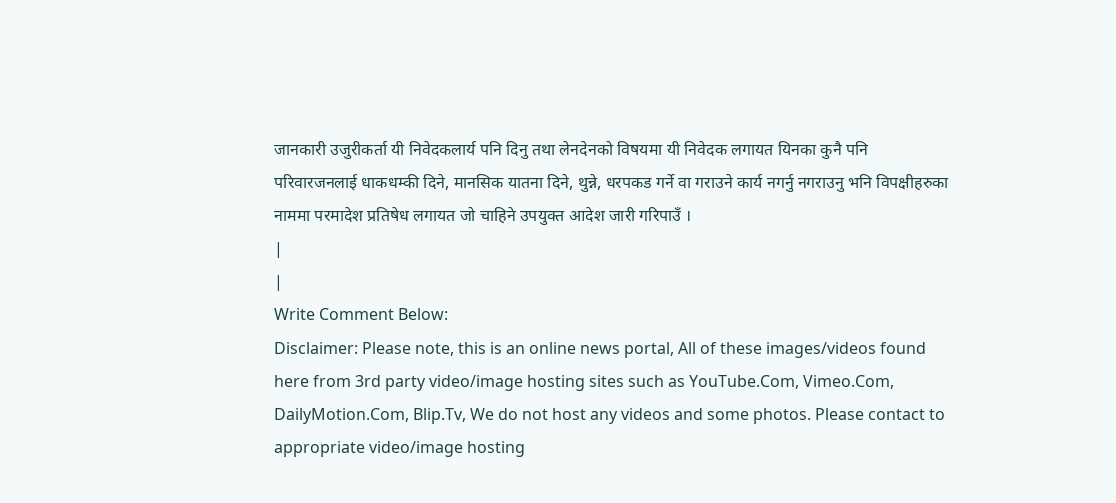जानकारी उजुरीकर्ता यी निवेदकलार्य पनि दिनु तथा लेनदेनको विषयमा यी निवेदक लगायत यिनका कुनै पनि परिवारजनलाई धाकधम्की दिने, मानसिक यातना दिने, थुन्ने, धरपकड गर्ने वा गराउने कार्य नगर्नु नगराउनु भनि विपक्षीहरुका नाममा परमादेश प्रतिषेध लगायत जो चाहिने उपयुक्त आदेश जारी गरिपाउँ ।
|
|
Write Comment Below:
Disclaimer: Please note, this is an online news portal, All of these images/videos found here from 3rd party video/image hosting sites such as YouTube.Com, Vimeo.Com, DailyMotion.Com, Blip.Tv, We do not host any videos and some photos. Please contact to appropriate video/image hosting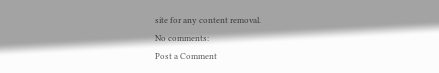site for any content removal.
No comments:
Post a Comment